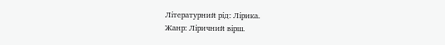Літературний рід: Лірика.
Жанр: Ліричний вірш.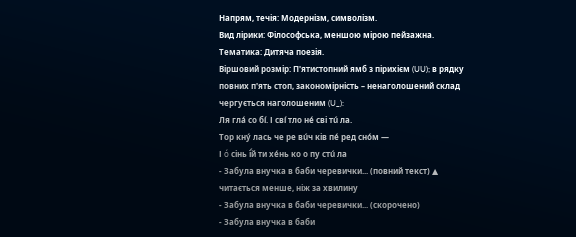Напрям, течія: Модернізм, символізм.
Вид лірики: Філософська, меншою мірою пейзажна.
Тематика: Дитяча поезія.
Віршовий розмір: П'ятистопний ямб з пірихієм (UU); в рядку повних п'ять стоп, закономірність – ненаголошений склад чергується наголошеним (U_):
Ля глá со бí. І свí тло нé сві тú ла.
Тор кнý лась че ре вúч ків пé ред снóм —
І ó сінь ї́й ти хéнь ко о пу стú ла
- Забула внучка в баби черевички... (повний текст) ▲ читається менше, ніж за хвилину
- Забула внучка в баби черевички... (скорочено)
- Забула внучка в баби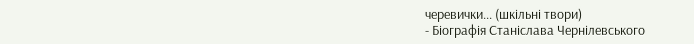черевички... (шкільні твори)
- Біографія Станіслава Чернілевського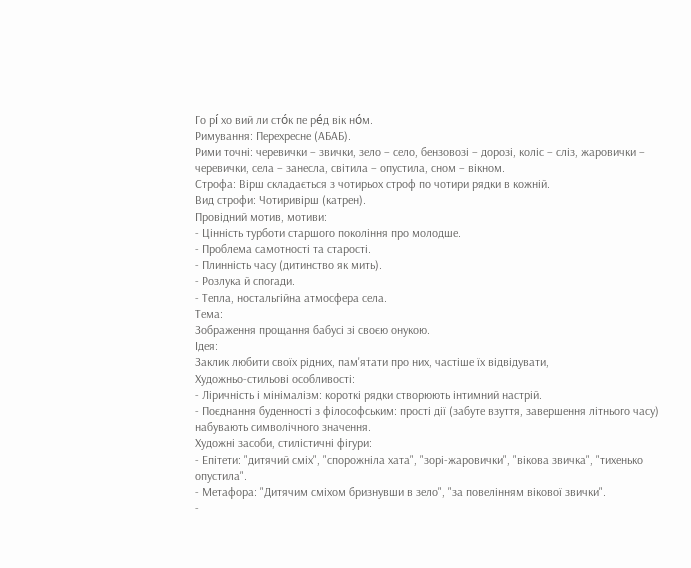Го рí хо вий ли стóк пе рéд вік нóм.
Римування: Перехресне (АБАБ).
Рими точні: черевички – звички, зело – село, бензовозі – дорозі, коліс – сліз, жаровички – черевички, села – занесла, світила – опустила, сном – вікном.
Строфа: Вірш складається з чотирьох строф по чотири рядки в кожній.
Вид строфи: Чотиривірш (катрен).
Провідний мотив, мотиви:
- Цінність турботи старшого покоління про молодше.
- Проблема самотності та старості.
- Плинність часу (дитинство як мить).
- Розлука й спогади.
- Тепла, ностальгійна атмосфера села.
Тема:
Зображення прощання бабусі зі своєю онукою.
Ідея:
Заклик любити своїх рідних, пам'ятати про них, частіше їх відвідувати,
Художньо-стильові особливості:
- Ліричність і мінімалізм: короткі рядки створюють інтимний настрій.
- Поєднання буденності з філософським: прості дії (забуте взуття, завершення літнього часу) набувають символічного значення.
Художні засоби, стилістичні фігури:
- Епітети: "дитячий сміх", "спорожніла хата", "зорі-жаровички", "вікова звичка", "тихенько опустила".
- Метафора: "Дитячим сміхом бризнувши в зело", "за повелінням вікової звички".
-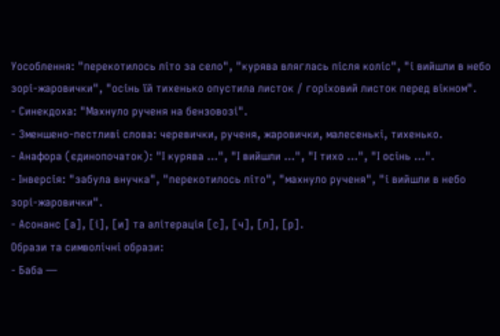Уособлення: "перекотилось літо за село", "курява вляглась після коліс", "і вийшли в небо зорі-жаровички", "осінь їй тихенько опустила листок / горіховий листок перед вікном".
- Синекдоха: "Махнуло рученя на бензовозі".
- Зменшено-пестливі слова: черевички, рученя, жаровички, малесенькі, тихенько.
- Анафора (єдинопочаток): "І курява …", "І вийшли …", "І тихо …", "І осінь …".
- Інверсія: "забула внучка", "перекотилось літо", "махнуло рученя", "і вийшли в небо зорі-жаровички".
- Асонанс [а], [і], [и] та алітерація [с], [ч], [л], [р].
Образи та символічні образи:
- Баба —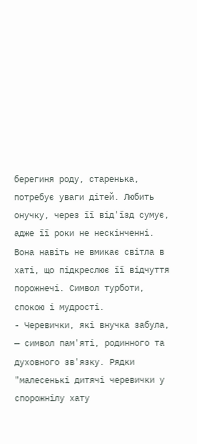берегиня роду, старенька, потребує уваги дітей. Любить онучку, через її від'їзд сумує, адже її роки не нескінченні. Вона навіть не вмикає світла в хаті, що підкреслює її відчуття порожнечі. Символ турботи, спокою і мудрості.
- Черевички, які внучка забула, — символ пам'яті, родинного та духовного зв'язку. Рядки "малесенькі дитячі черевички у спорожнілу хату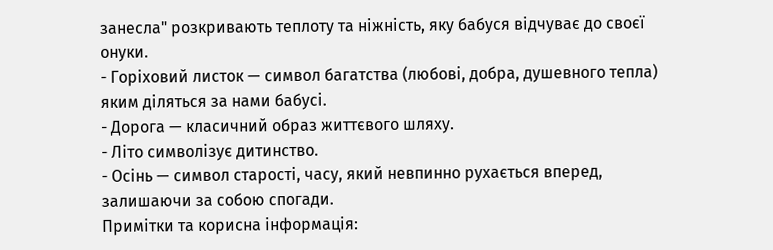занесла" розкривають теплоту та ніжність, яку бабуся відчуває до своєї онуки.
- Горіховий листок — символ багатства (любові, добра, душевного тепла) яким діляться за нами бабусі.
- Дорога — класичний образ життєвого шляху.
- Літо символізує дитинство.
- Осінь — символ старості, часу, який невпинно рухається вперед, залишаючи за собою спогади.
Примітки та корисна інформація: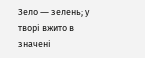Зело ― зелень; у творі вжито в значені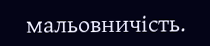мальовничість.